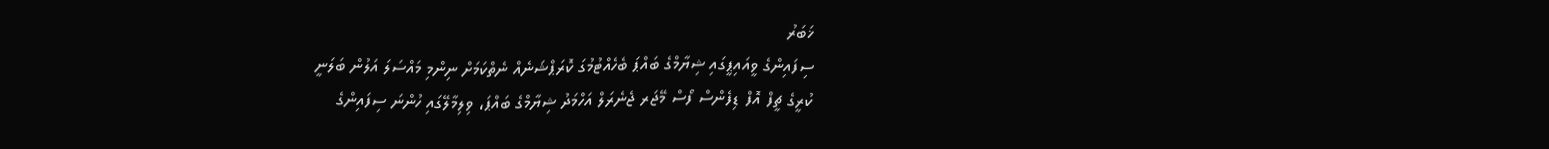ޚަބަރު
ސިފައިންގެ ވީއައިޕީގައި ޝިޔާމްގެ ބައްޕަ ބެހެއްޓުމުގަ ކޮރަޕްޝަނެއް ނެތްކަމަށް ނިންމި މައްސަލަ އަލުން ބަލަނީ
ކުރީގެ ޗީފް އޮފް ޑިފެންސް ފޯސް މޭޖަރ ޖެނެރަލް އަހްމަދު ޝިޔާމްގެ ބައްޕަ، ވިލިމާލޭގައި ހުންނަ ސިފައިންގެ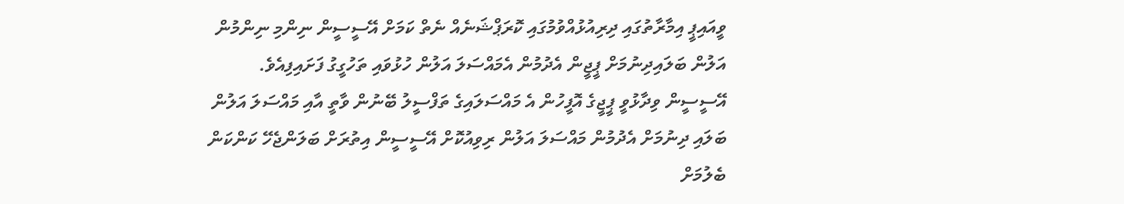ވީއައިޕީ އިމާރާތުގައި ދިރިއުޅުއްވުމުގައި ކޮރަޕްޝަނެއް ނެތް ކަމަށް އޭސީސީން ނިންމި ނިންމުން އަލުން ބަލައިދިނުމަށް ޕީޖީން އެދުމުން އެމައްސަލަ އަލުން ހުޅުވައި ތަހުގީގު ފަށައިފިއެވެ.
އޭސީސީން ވިދާޅުވީ ޕީޖީގެ އޮފީހުން އެ މައްސަލައިގެ ތަފްސީލު ބޭނުން ވާތީ އާއި މައްސަލަ އަލުން ބަލައި ދިނުމަށް އެދުމުން މައްސަލަ އަލުން ރިވިއުކޮށް އޭސީސީން އިތުރަށް ބަލަންޖެހޭ ކަންކަން ބެލުމަށް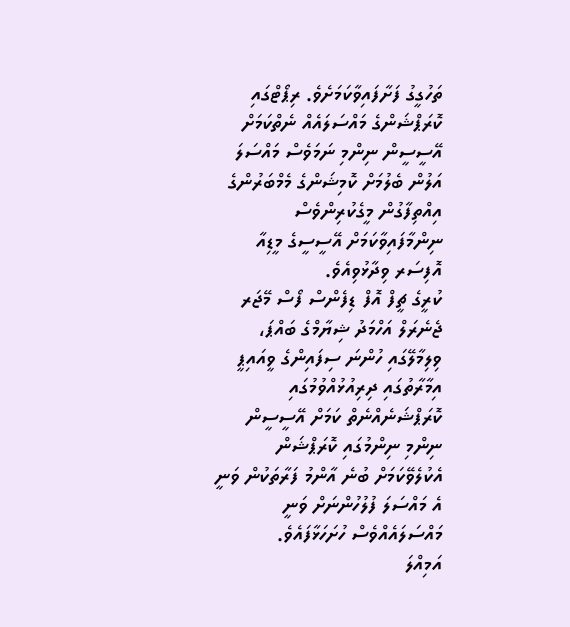ތަހުގީގު ފަށާފައިވާކަމަށެވެ. ރިޕޯޓްގައި ކޮރަޕްޝަންގެ މައްސަލައެއް ނެތްކަމަށް އޭސީސީން ނިންމި ނަމަވެސް މައްސަލަ އަލުން ބެލުމަށް ކޮމިޝަންގެ މެމްބަރުންގެ އިއްތިފާގުން މީގެކުރިންވެސް ނިންމާފައިވާކަމަށް އޭސީސީގެ މީޑިއާ އޮފިސަރ ވިދާޅުވިއެވެ.
ކުރީގެ ޗީފް އޮފް ޑިފެންސް ފޯސް މޭޖަރ ޖެނެރަލް އަހްމަދު ޝިޔާމްގެ ބައްޕަ، ވިލިމާލޭގައި ހުންނަ ސިފައިންގެ ވީއައިޕީ އިމާރާތުގައި ދިރިއުޅުއްވުމުގައި ކޮރަޕްޝަނެއްނެތް ކަމަށް އޭސީސީން ނިންމި ނިންމުގައި ކޮރަޕްޝަން އެކުލެވޭކަމަށް ބުނެ އާންމު ފަރާތަކުން ވަނީ އެ މައްސަލަ ފުލުހުންނަށް ވަނީ މައްސަލައެއްވެސް ހުށަހަޅާފައެވެ.
އަމިއްލަ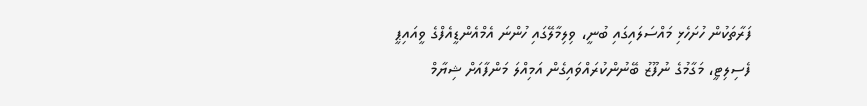ފަރާތަކުން ހުށަހެޅި މައްސަލައިގައި ބުނީ، ވިލިމާލޭގައި ހުންނަ އެމްއެންޑީއެފްގެ ވީއައިޕީ ފެސިލިޓީ، މަގާމުގެ ނުފޫޒު ބޭނުންކުރައްވައިގެން އަމިއްލަ މަންފާއަށް ޝިޔާމް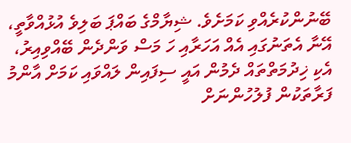ބޭނުންކުރެއްވި ކަމަށެވެ. ޝިޔާމްގެ ބައްޕަ ބަލިވެ އުޅުއްވާތީ، އޭނާ އެތަނުގައި އެއް އަހަރާއި ހަ މަސް ވަންދެން ބޭއްވިއިރު، އެކި ޚިދުމަތްތައް ދެމުން އައީ ސިފައިން ލައްވައި ކަމަށް އާންމު ފަރާތަކުން ފުލުހުންނަށް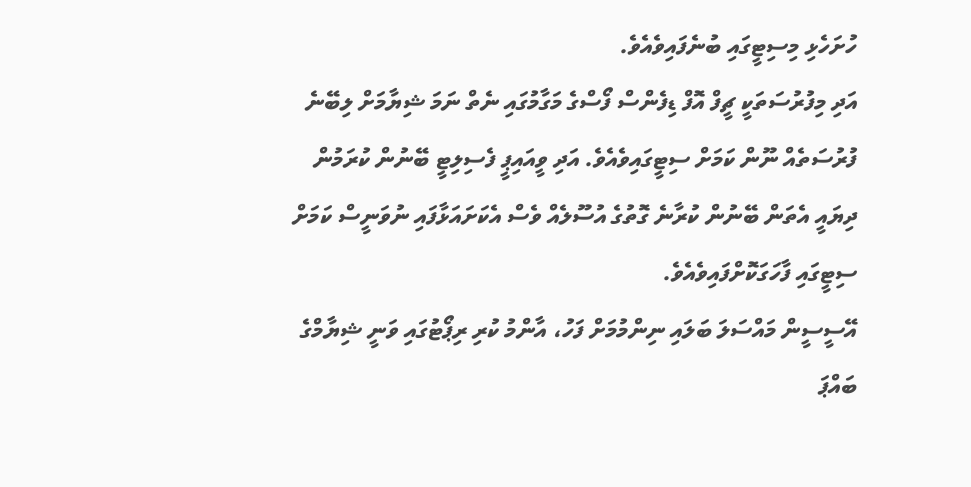ހުށަހެޅި މިސިޓީގައި ބުނެފައިވެއެވެ.
އަދި މިފުރުސަތަކީ ޗީފް އޮފް ޑިފެންސް ފޯސްގެ މަގާމުގައި ނެތް ނަމަ ޝިޔާމަށް ލިބޭނެ ފުރުސަތެއް ނޫން ކަމަށް ސިޓީގައިވެއެވެ. އަދި ވީއައިޕީ ފެސިލިޓީ ބޭނުން ކުރަމުން ދިޔައީ އެތަން ބޭނުން ކުރާނެ ގޮތުގެ އުސޫލެއް ވެސް އެކަށައަޅާފައި ނުވަނީސް ކަމަށް ސިޓީގައި ފާހަގަކޮށްފައިވެއެވެ.
އޭސީސީން މައްސަލަ ބަލައި ނިންމުމަށް ފަހު، އާންމު ކުރި ރިޕޯޓުގައި ވަނީ ޝިޔާމްގެ ބައްޕަ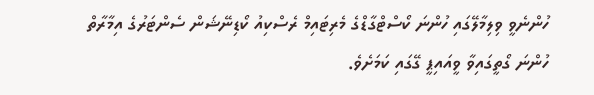ހުންނެވީ ވިލިމާލޭގައި ހުންނަ ކޯސްޓްގާޑްގެ މެރިޓައިމް ރެސްކިއު ކޯޑިނޭޝަން ސެންޓަރުގެ އިމާރާތް ހުންނަ ގޯތީގައިވާ ވީއައިޕީ ގޭގައި ކަމަށެވެ.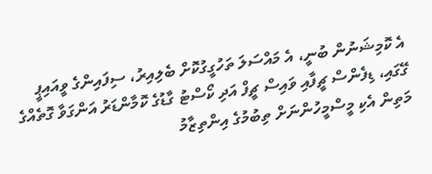އެ ކޮމިޝަނުން ބުނީ، އެ މައްސަލަ ތަހުގީގުކޮށް ބެލިއިރު، ސިފައިންގެ ވީއައިޕީ ގޭގައި، ޑިފެންސް ޗީފާއި ވައިސް ޗީފް އަދި ކޯސްޓު ގާޑުގެ ކޮމާންޑަރު އަންގަވާ ގޮތެއްގެ މަތިން އެކި މީސްމީހުންނަށް ތިބުމުގެ އިންތިޒާމު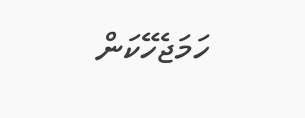ހަމަޖެހޭކަން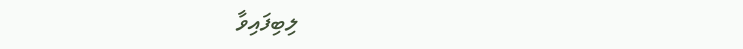ލިބިފައިވާ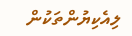ލިއެކިޔުންތަކުން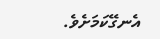އެނގޭކަމަށެވެ.